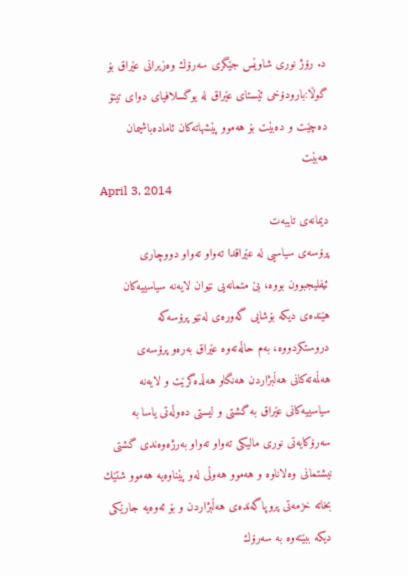د. رۆژ نوری شاوێس جێگری سەرۆك وەزیرانی عێراق بۆ گوڵا:بارودۆخی ئێستای عێراق لە یوگسلافیای دوای تیتۆ دەچێت و دەبێت بۆ هەموو پێشهاتەكان ئامادەباشیمان هەبێت
April 3, 2014
دیمانەی تایبەت
پرۆسەی سیاسیی لە عێراقدا تەواو تەواو دووچاری ئیفلیجبوون بووە، بێ متمانەیی نێوان لایەنە سیاسییەكان هێندەی دیكە بۆشایی گەورەی لەنێو پرۆسەكە دروستكردووە، بەم حاڵەتەوە عێراق بەرەو پرۆسەی هەڵمەتەكانی هەڵبژاردن هەنگاو هەڵدەگرێت و لایەنە سیاسییەكانی عێراق بە گشتی و لیستی دەوڵەتی یاسا بە سەرۆكایەتی نوری مالیكی تەواو تەواو بەرژەوەندی گشتی نیشتمانی وەلاناوە و هەموو هەوڵی لەو پێناوەیە هەموو شتێك بخاتە خزمەتی پروپاگەندەی هەڵبژاردن و بۆ ئەوەیە جارێكی دیكە ببێتەوە بە سەرۆك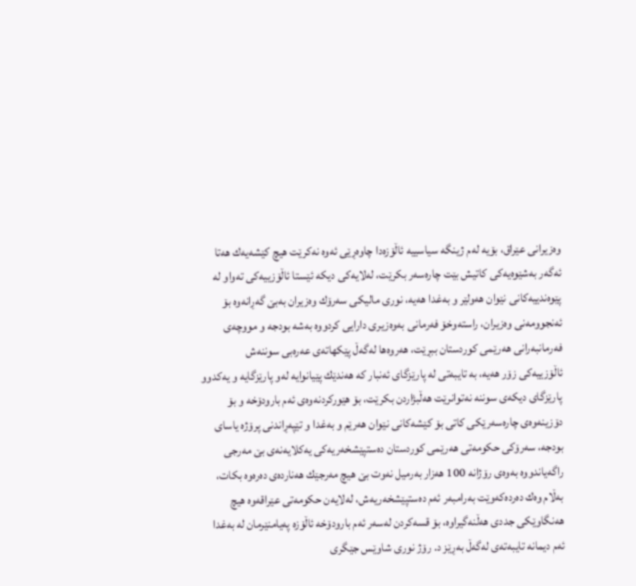وەزیرانی عێراق، بۆیە لەم ژینگە سیاسییە ئاڵۆزەدا چاوەڕێی ئەوە نەكرێت هیچ كێشەیەك هەتا ئەگەر بەشێوەیەكی كاتیش بێت چارەسەر بكرێت، لەلایەكی دیكە ئێستا ئاڵۆزییەكی تەواو لە پێوەندییەكانی نێوان هەولێر و بەغدا هەیە، نوری مالیكی سەرۆك وەزیران بەبێ گەڕانەوە بۆ ئەنجوومەنی وەزیران، راستەوخۆ فەرمانی بەوەزیری دارایی كردووە بەشە بودجە و مووچەی فەرمانبەرانی هەرێمی كوردستان ببڕێت، هەروەها لەگەڵ پێكهاتەی عەرەبی سوننەش ئاڵۆزییەكی زۆر هەیە، بە تایبەتی لە پارێزگای ئەنبار كە هەندێك پێیانوایە لەو پارێزگایە و یەكدوو پارێزگای دیكەی سوننە نەتوانرێت هەڵبژاردن بكرێت، بۆ هێوركردنەوەی ئەم بارودۆخە و بۆ دۆزینەوەی چارەسەرێكی كاتی بۆ كێشەكانی نێوان هەرێم و بەغدا و تێپەڕاندنی پرۆژە یاسای بودجە، سەرۆكی حكومەتی هەرێمی كوردستان دەستپێشخەریەكی یەكلایەنەی بێ مەرجی راگەیاندووە بەوەی رۆژانە 100 هەزار بەرمیل نەوت بێ هیچ مەرجێك هەناردەی دەرەوە بكات، بەڵام وەك دەردەكەوێت بەرامبەر ئەم دەستپێشخەریەش، لەلایەن حكومەتی عێراقەوە هیچ هەنگاوێكی جددی هەڵنەگیراوە، بۆ قسەكردن لەسەر ئەم بارودۆخە ئاڵۆزە پەیامنێرمان لە بەغدا ئەم دیمانە تایبەتەی لەگەڵ بەڕێز د. رۆژ نوری شاوێس جێگری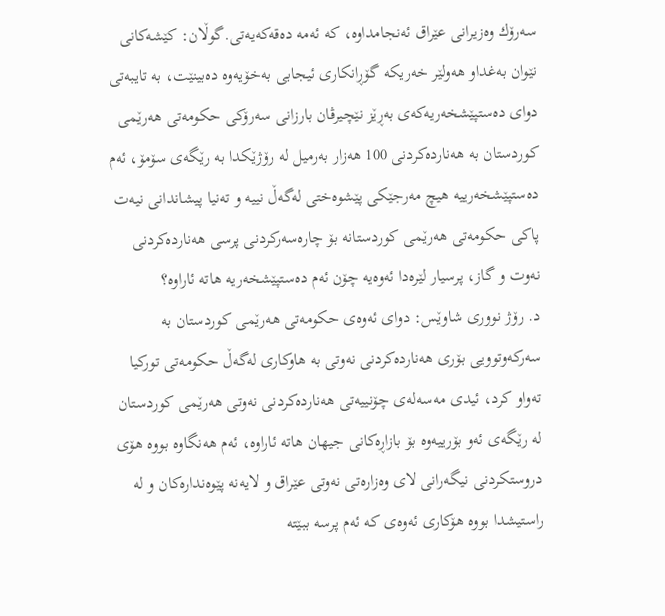سەرۆك وەزیرانی عێراق ئەنجامداوە، كە ئەمە دەقەكەیەتی.گوڵان: كێشەكانی نێوان بەغداو هەولێر خەریكە گۆڕانكاری ئیجابی بەخۆیەوە دەبینێت، بە تایبەتی دوای دەستپێشخەریەكەی بەڕێز نێچیرڤان بارزانی سەرۆكی حكومەتی هەرێمی كوردستان بە هەناردەكردنی 100 هەزار بەرمیل لە رۆژێكدا بە رێگەی سۆمۆ، ئەم دەستپێشخەرییە هیچ مەرجێكی پێشوەختی لەگەڵ نییە و تەنیا پیشاندانی نیەت پاكی حكومەتی هەرێمی كوردستانە بۆ چارەسەركردنی پرسی هەناردەكردنی نەوت و گاز، پرسیار لێرەدا ئەوەیە چۆن ئەم دەستپێشخەریە هاتە ئاراوە؟
د. رۆژ نووری شاوێس: دوای ئەوەی حكومەتی هەرێمی كوردستان بە سەركەوتوویی بۆری هەناردەكردنی نەوتی بە هاوكاری لەگەڵ حكومەتی توركیا تەواو كرد، ئیدی مەسەلەی چۆنییەتی هەناردەكردنی نەوتی هەرێمی كوردستان لە رێگەی ئەو بۆرییەوە بۆ بازاڕەكانی جیهان هاتە ئاراوە، ئەم هەنگاوه بووە هۆی دروستكردنی نیگەرانی لای وەزارەتی نەوتی عێراق و لایەنە پێوەندارەكان و له راستیشدا بووە هۆكاری ئەوەی كە ئەم پرسە ببێتە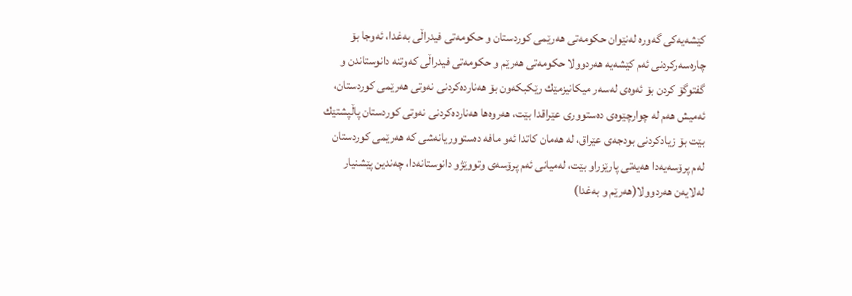كێشەیەكی گەورە لەنێوان حكومەتی هەرێمی كوردستان و حكومەتی فیدراڵی بەغدا، ئەوجا بۆ چارەسەركردنی ئەم كێشەیە هەردوولا حكومەتی هەرێم و حكومەتی فیدراڵی كەوتنە دانوستاندن و گفتوگۆ كردن بۆ ئەوەی لەسەر میكانیزمێك رێكبكەون بۆ هەناردەكردنی نەوتی هەرێمی كوردستان، ئەمیش هەم لە چوارچێوەی دەستووری عێراقدا بێت، هەروەها هەناردەكردنی نەوتی كوردستان پاڵپشتێك بێت بۆ زیادكردنی بودجەی عێراق، لە هەمان كاتدا ئەو مافە دەستووریانەشی كە هەرێمی كوردستان لەم پرۆسەیەدا هەیەتی پارێزراو بێت، لەمیانی ئەم پرۆسەی وتووێژو دانوستانەدا، چەندین پێشنیار لەلایەن هەردوولا(هەرێم و بەغدا)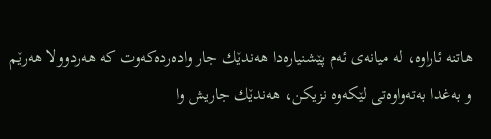هاتنە ئاراوە، لە میانەی ئەم پێشنیارەدا هەندێك جار وادەردەكەوت كە هەردوولا هەرێم و بەغدا بەتەواوەتی لێكەوە نزیكن، هەندێك جاریش وا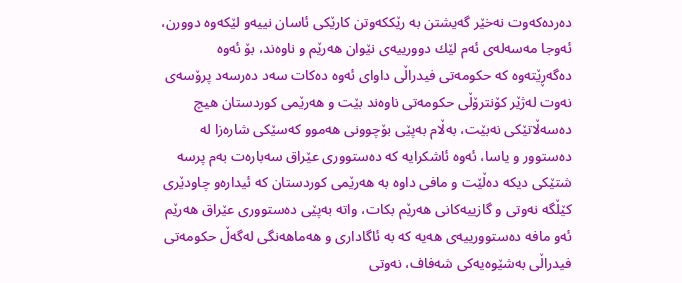دەردەكەوت نەخێر گەیشتن بە رێككەوتن كارێكی ئاسان نییەو لێكەوە دوورن، ئەوجا مەسەلەی ئەم لێك دوورییەی نێوان هەرێم و ناوەند، بۆ ئەوە دەگەڕێتەوە كە حكومەتی فیدراڵی داوای ئەوە دەكات سەد دەرسەد پرۆسەی نەوت لەژێر كۆنترۆڵی حكومەتی ناوەند بێت و هەرێمی كوردستان هیچ دەسەڵاتێكی نەبێت، بەڵام بەپێی بۆچوونی هەموو كەسێكی شارەزا لە دەستوور و یاسا، ئەوە ئاشكرایە كە دەستووری عێراق سەبارەت بەم پرسە شتێكی دیكە دەڵێت و مافی داوە بە هەرێمی كوردستان كە ئیدارەو چاودێری كێڵگە نەوتی و گازییەكانی هەرێم بكات، واتە بەپێی دەستووری عێراق هەرێم ئەو مافە دەستوورییەی هەیە كە بە ئاگاداری و هەماهەنگی لەگەڵ حكومەتی فیدراڵی بەشێوەیەكی شەفاف، نەوتی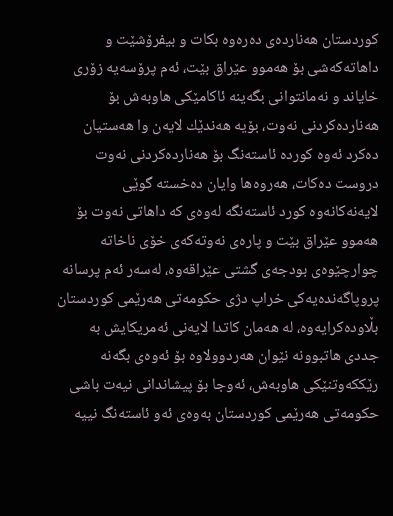كوردستان هەناردەی دەرەوە بكات و بیفرۆشێت و داهاتەكەشی بۆ هەموو عێراق بێت، ئەم پرۆسەیە زۆری خایاند و نەمانتوانی بگەینە ئاكامێكی هاوبەش بۆ هەناردەكردنی نەوت، بۆیە هەندێك لایەن وا هەستیان دەكرد ئەوە كوردە ئاستەنگ بۆ هەناردەكردنی نەوت دروست دەكات، هەروەها وایان دەخستە گوێی لایەنەكانەوە كورد ئاستەنگە لەوەی كە داهاتی نەوت بۆ هەموو عێراق بێت و پارەی نەوتەكەی خۆی ناخاتە چوارچێوەی بودجەی گشتی عێراقەوە، لەسەر ئەم پرسانە پروپاگەندەیەكی خراپ دژی حكومەتی هەرێمی كوردستان بڵاودەكرایەوە، لە هەمان كاتدا لایەنی ئەمریكایش بە جددی هاتبوونە نێوان هەردوولاوە بۆ ئەوەی بگەنە رێككەوتنێكی هاوبەش، ئەوجا بۆ پیشاندانی نیەت باشی حكومەتی هەرێمی كوردستان بەوەی ئەو ئاستەنگ نییە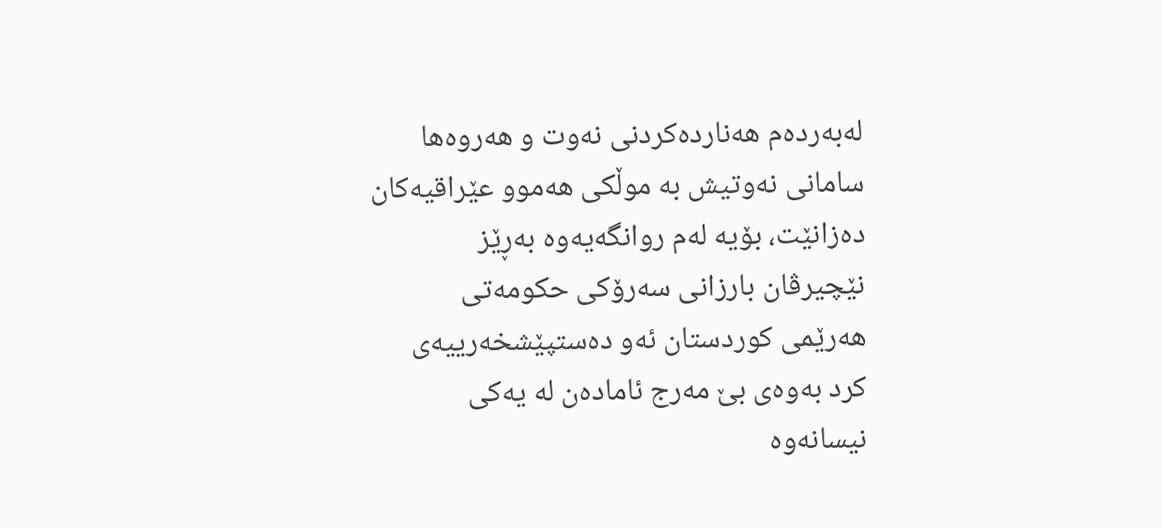لەبەردەم هەناردەكردنی نەوت و هەروەها سامانی نەوتیش بە موڵكی هەموو عێراقیەكان دەزانێت، بۆیە لەم روانگەیەوە بەڕێز نێچیرڤان بارزانی سەرۆكی حكومەتی هەرێمی كوردستان ئەو دەستپێشخەرییەی كرد بەوەی بێ مەرج ئامادەن لە یەكی نیسانەوە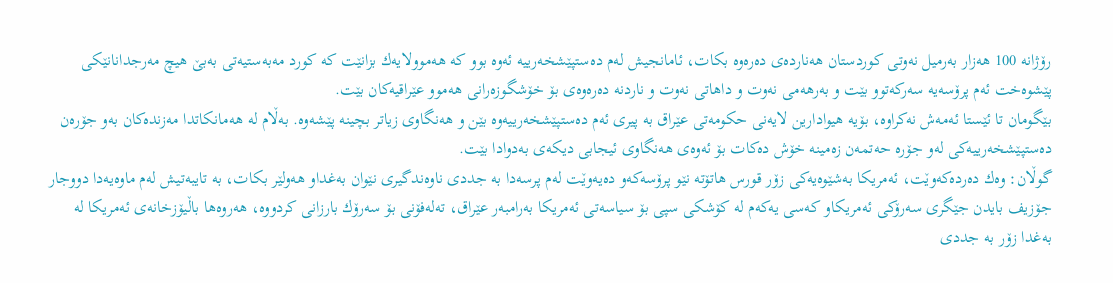رۆژانە 100 هەزار بەرمیل نەوتی كوردستان هەناردەی دەرەوە بكات، ئامانجیش لەم دەستپێشخەرییە ئەوە بوو كە هەموولایەك بزانێت كە كورد مەبەستیەتی بەبێ هیچ مەرجدانانێكی پێشوەخت ئەم پرۆسەیە سەركەتوو بێت و بەرهەمی نەوت و داهاتی نەوت و ناردنە دەرەوەی بۆ خۆشگوزەرانی هەموو عێراقیەكان بێت.
بێگومان تا ئێستا ئەمەش نەكراوە، بۆیە هیوادارین لایەنی حكومەتی عێراق بە پیری ئەم دەستپێشخەرییەوە بێن و هەنگاوی زیاتر بچینە پێشەوە. بەڵام لە هەمانكاتدا مەزندەكان بەو جۆرەن دەستپێشخەرییەكی لەو جۆرە حەتمەن زەمینە خۆش دەكات بۆ ئەوەی هەنگاوی ئیجابی دیكەی بەدوادا بێت.
گوڵان: وەك دەردەكەوێت، ئەمریكا بەشێوەیەكی زۆر قورس هاتۆتە نێو پرۆسەكەو دەیەوێت لەم پرسەدا بە جددی ناوەندگیری نێوان بەغداو هەولێر بكات، بە تایبەتیش لەم ماوەیەدا دووجار جۆزیف بایدن جێگری سەرۆكی ئەمریكاو كەسی یەكەم لە كۆشكی سپی بۆ سیاسەتی ئەمریكا بەرامبەر عێراق، تەلەفۆنی بۆ سەرۆك بارزانی كردووە، هەروەها باڵیۆزخانەی ئەمریكا لە بەغدا زۆر به جددی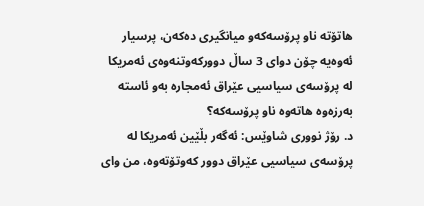هاتۆتە ناو پرۆسەكەو میانگیری دەكەن، پرسیار ئەوەیە چۆن دوای 3 ساڵ دووركەوتنەوەی ئەمریكا لە پرۆسەی سیاسیی عێراق ئەمجارە بەو ئاستە بەرزەوە هاتەوە ناو پرۆسەكە؟
د. رۆژ نووری شاوێس: ئەگەر بڵێین ئەمریكا لە پرۆسەی سیاسیی عێراق دوور كەوتۆتەوە، من وای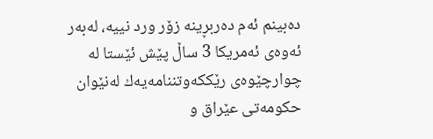دەبینم ئەم دەربڕینە زۆر ورد نییە، لەبەر ئەوەی ئەمریكا 3 ساڵ پێش ئێستا لە چوارچێوەی رێككەوتننامەیەك لەنێوان حكومەتی عێراق و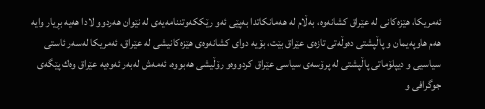ئەمریكا، هێزەكانی لە عێراق كشانەوە، بەڵام لە هەمانكاتدا بەپێی ئەو رێككەوتننامەیەی لە نێوان هەردوو لادا هەیە بڕیار وایە هەم هاوپەیمان و پاڵپشتی دەوڵەتی تازەی عێراق بێت، بۆیە دوای كشانەوەی هێزەكانیشی لە عێراق، ئەمریكا لەسەر ئاستی سیاسیی و دیپلۆماتی پاڵپشتی لە پرۆسەی سیاسی عێراق كردووەو رۆڵیشی هەبووە، ئەمەش لەبەر ئەوەیە عێراق وەك پێگەی جوگرافی و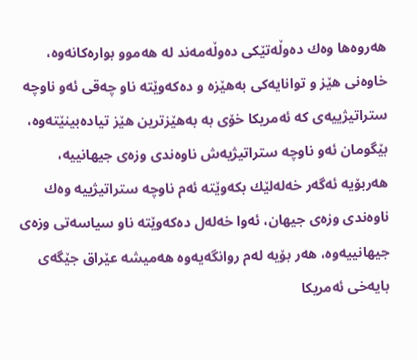هەروەها وەك دەوڵەتێكی دەوڵەمەند لە هەموو بوارەكانەوە، خاوەنی هێز و توانایەكی بەهێزە و دەكەوێتە ناو چەقی ئەو ناوچە ستراتیژییەی كە ئەمریكا خۆی بە بەهێزترین هێز تیادەبینێتەوە، بێگومان ئەو ناوچە ستراتیژیەش ناوەندی وزەی جیهانییە، هەربۆیە ئەگەر خەلەلێك بكەوێتە ئەم ناوچە ستراتیژییە وەك ناوەندی وزەی جیهان، ئەوا خەلەل دەكەوێتە ناو سیاسەتی وزەی جیهانییەوە، هەر بۆیە لەم روانگەیەوە هەمیشە عێراق جێگەی بایەخی ئەمریكا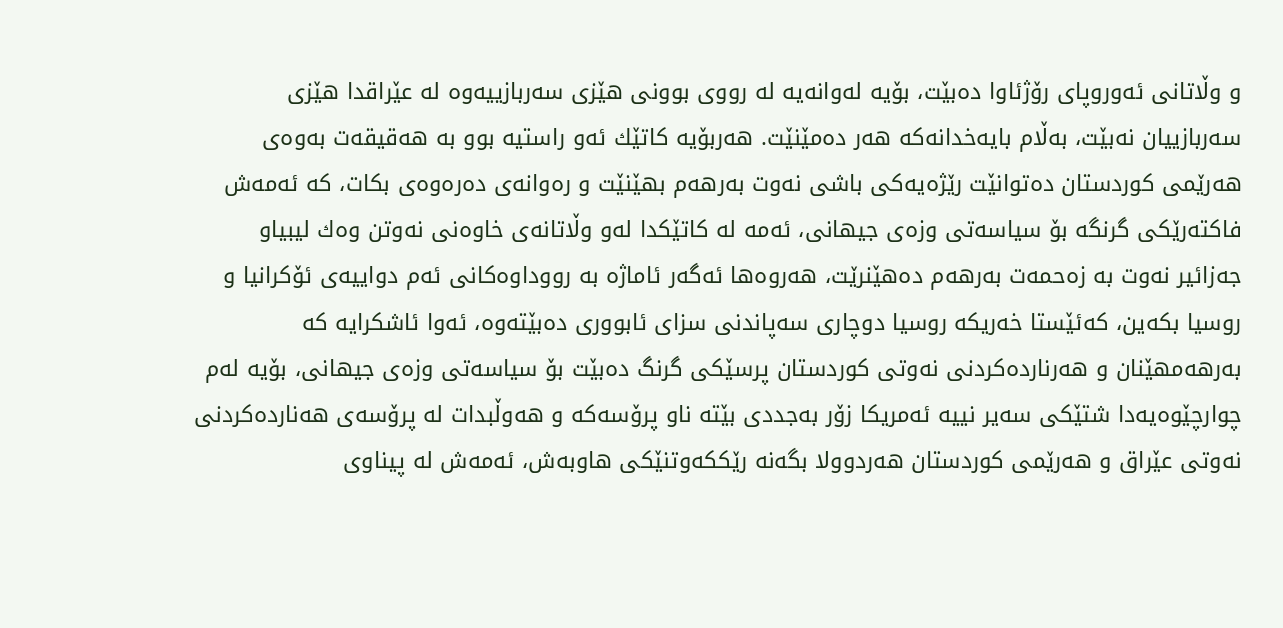و وڵاتانی ئەوروپای رۆژئاوا دەبێت، بۆیە لەوانەیە لە رووی بوونی هێزی سەربازییەوە لە عێراقدا هێزی سەربازییان نەبێت، بەڵام بایەخدانەكە هەر دەمێنێت. هەربۆیە كاتێك ئەو راستیە بوو بە هەقیقەت بەوەی هەرێمی كوردستان دەتوانێت رێژەیەكی باشی نەوت بەرهەم بهێنێت و رەوانەی دەرەوەی بكات، كە ئەمەش فاكتەرێكی گرنگە بۆ سیاسەتی وزەی جیهانی، ئەمە لە كاتێكدا لەو وڵاتانەی خاوەنی نەوتن وەك لیبیاو جەزائیر نەوت بە زەحمەت بەرهەم دەهێنرێت، هەروەها ئەگەر ئاماژە بە رووداوەكانی ئەم دواییەی ئۆكرانیا و روسیا بكەین، كەئێستا خەریكە روسیا دوچاری سەپاندنی سزای ئابووری دەبێتەوە، ئەوا ئاشكرایە كە بەرهەمهێنان و هەرناردەكردنی نەوتی كوردستان پرسێكی گرنگ دەبێت بۆ سیاسەتی وزەی جیهانی، بۆیە لەم چوارچێوەیەدا شتێكی سەیر نییە ئەمریكا زۆر بەجددی بێتە ناو پرۆسەكە و هەوڵبدات لە پرۆسەی هەناردەكردنی نەوتی عێراق و هەرێمی كوردستان هەردوولا بگەنە رێككەوتنێكی هاوبەش، ئەمەش لە پیناوی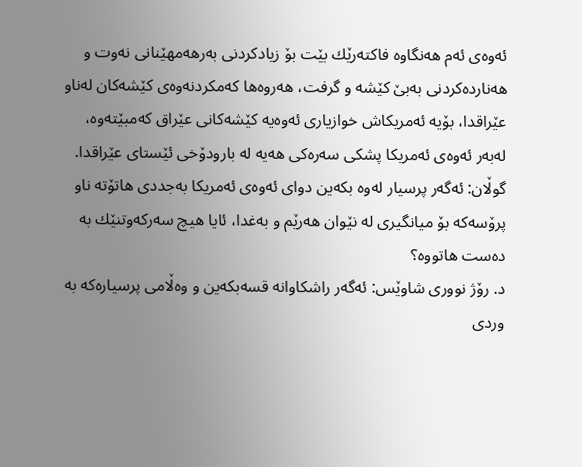ئەوەی ئەم هەنگاوە فاكتەرێك بێت بۆ زیادكردنی بەرهەمهێنانی نەوت و هەناردەكردنی بەبێ كێشە و گرفت، هەروەها كەمكردنەوەی كێشەكان لەناو عێراقدا، بۆیە ئەمریكاش خوازیاری ئەوەیە كێشەكانی عێراق كەمبێتەوە، لەبەر ئەوەی ئەمریكا پشكی سەرەكی هەیە لە بارودۆخی ئێستای عێراقدا.
گوڵان: ئەگەر پرسیار لەوە بكەین دوای ئەوەی ئەمریكا بەجددی هاتۆتە ناو پرۆسەكە بۆ میانگیری لە نێوان هەرێم و بەغدا، ئایا هیچ سەركەوتنێك بە دەست هاتووە؟
د. رۆژ نووری شاوێس: ئەگەر راشكاوانە قسەبكەین و وەڵامی پرسیارەكە بە وردی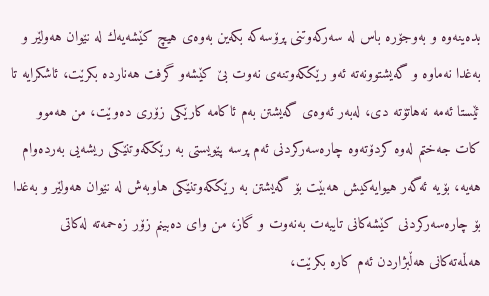بدەینەوە و بەوجۆرە باس لە سەركەوتنی پرۆسەكە بكەین بەوەی هیچ كێشەیەك لە نێوان هەولێر و بەغدا نەماوە و گەیشتوونەتە ئەو رێككەوتنەی نەوت بێ كێشەو گرفت هەناردە بكرێت، ئاشكرایە تا ئێستا ئەمە نەهاتۆتە دی، لەبەر ئەوەی گەیشتن بەم ئاكامە كارێكی زۆری دەوێت، من هەموو كات جەختم لەوە كردۆتەوە چارەسەركردنی ئەم پرسە پێویستی بە رێككەوتنێكی ریشەیی بەردەوام هەیە، بۆیە ئەگەر هیوایەكیش هەبێت بۆ گەیشتن بە رێككەوتنێكی هاوبەش له نێوان هەولێر و بەغدا بۆ چارەسەركردنی كێشەكانی تایبەت بەنەوت و گاز، من وای دەبینم زۆر زەحمەتە لەكاتی هەڵمەتەكانی هەڵبژاردن ئەم كارە بكرێت،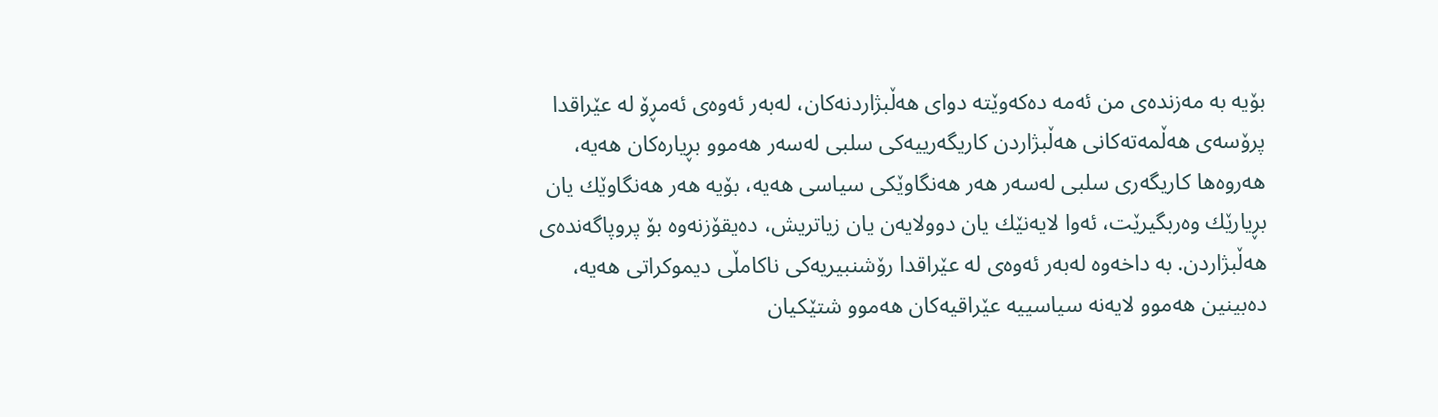بۆیە بە مەزندەی من ئەمە دەكەوێتە دوای هەڵبژاردنەكان، لەبەر ئەوەی ئەمڕۆ لە عێراقدا پرۆسەی هەڵمەتەكانی هەڵبژاردن كاریگەرییەكی سلبی لەسەر هەموو بڕیارەكان هەیە، هەروەها كاریگەری سلبی لەسەر هەر هەنگاوێكی سیاسی هەیە، بۆیە هەر هەنگاوێك یان بڕیارێك وەربگیرێت، ئەوا لایەنێك یان دوولایەن یان زیاتریش، دەیقۆزنەوە بۆ پروپاگەندەی هەڵبژاردن. به داخەوە لەبەر ئەوەی لە عێراقدا رۆشنبیریەكی ناكامڵی دیموكراتی هەیە، دەبینین هەموو لایەنە سیاسییە عێراقیەكان هەموو شتێكیان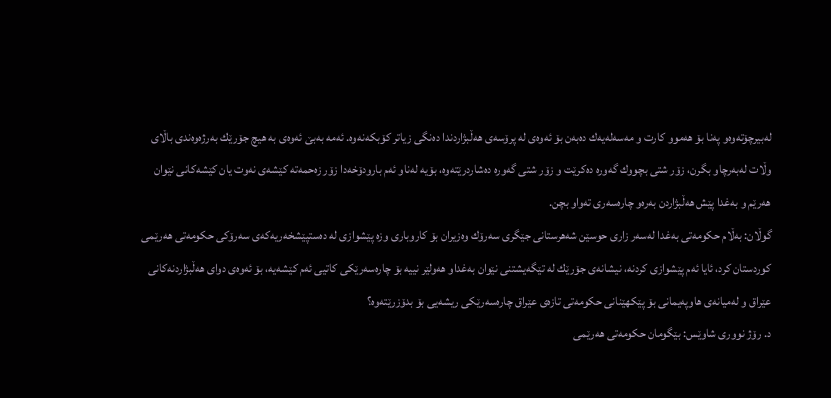لەبیرچۆتەوەو پەنا بۆ هەموو كارت و مەسەلەیەك دەبەن بۆ ئەوەی لە پرۆسەی هەڵبژاردندا دەنگی زیاتر كۆبكەنەوە. ئەمە بەبێ ئەوەی بە هیچ جۆرێك بەرژەوەندی باڵای وڵات لەبەرچاو بگرن، زۆر شتی بچووك گەورە دەكرێت و زۆر شتی گەورە دەشاردرێتەوە، بۆیە لەناو ئەم بارودۆخەدا زۆر زەحمەتە كێشەی نەوت یان كێشەكانی نێوان هەرێم و بەغدا پێش هەڵبژاردن بەرەو چارەسەری تەواو بچن.
گوڵان: بەڵام حكومەتی بەغدا لەسەر زاری حوسێن شەهرستانی جێگری سەرۆك وەزیران بۆ كاروباری وزە پێشوازی لە دەستپێشخەریەكەی سەرۆكی حكومەتی هەرێمی كوردستان كرد، ئایا ئەم پێشوازی كردنە، نیشانەی جۆرێك لە تێگەیشتنی نێوان بەغداو هەولێر نییە بۆ چارەسەرێكی كاتیی ئەم كێشەیە، بۆ ئەوەی دوای هەڵبژاردنەكانی عێراق و لەمیانەی هاوپەیمانی بۆ پێكهێنانی حكومەتی تازەی عێراق چارەسەرێكی ریشەیی بۆ بدۆزرێتەوە؟
د. رۆژ نووری شاوێس: بێگومان حكومەتی هەرێمی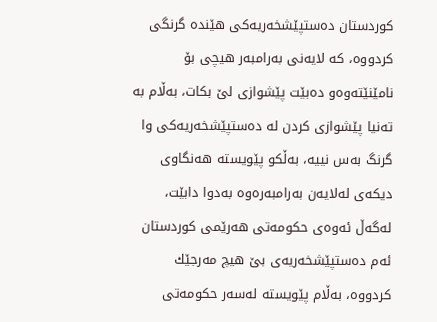كوردستان دەستپێشخەریەكی هێندە گرنگی كردووە، كە لایەنی بەرامبەر هیچی بۆ نامێنێتەوەو دەبێت پێشوازی لێ بكات، بەڵام بە تەنیا پێشوازی كردن لە دەستپێشخەریەكی وا گرنگ بەس نییە، بەڵكو پێویستە هەنگاوی دیكەی لەلایەن بەرامبەرەوە بەدوا دابێت، لەگەڵ ئەوەی حكومەتی هەرێمی كوردستان ئەم دەستپێشخەریەی بێ هیچ مەرجێك كردووە، بەڵام پێویستە لەسەر حكومەتی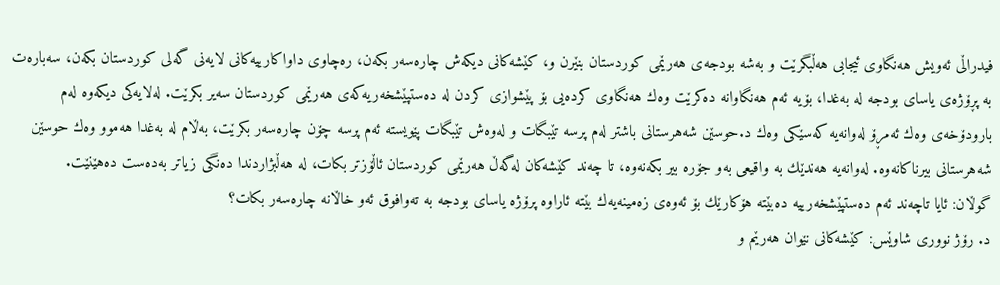فیدراڵی ئەویش هەنگاوی ئیجابی هەڵبگرێت و بەشە بودجەی هەرێمی كوردستان بنێرن و، كێشەكانی دیكەش چارەسەر بكەن، رەچاوی داواكارییەكانی لایەنی گەلی كوردستان بكەن، سەبارەت بە پڕۆژەی یاسای بودجه لە بەغدا، بۆیە ئەم هەنگاوانە دەكرێت وەك هەنگاوی كردەیی بۆ پێشوازی كردن لە دەستپێشخەریەكەی هەرێمی كوردستان سەیر بكرێت. لەلایەكی دیكەوە لەم بارودۆخەی وەك ئەمڕۆ لەوانەیە كەسێكی وەك د.حوسێن شەهرستانی باشتر لەم پرسە تێبگات و لەوەش تێبگات پێویستە ئەم پرسە چۆن چارەسەر بكرێت، بەڵام له بەغدا هەموو وەك حوسێن شەهرستانی بیرناكانەوە. لەوانەیە هەندێك بە واقیعی بەو جۆرە بیر بكەنەوە، تا چەند كێشەكان لەگەڵ هەرێمی كوردستان ئاڵۆزتر بكات، لە هەڵبژاردندا دەنگی زیاتر بەدەست دەهێنێت.
گوڵان: ئایا تاچەند ئەم دەستپێشخەرییە دەبێتە هۆكارێك بۆ ئەوەی زەمینەیەك بێتە ئاراوە پرۆژە یاسای بودجە بە تەوافوق ئەو خاڵانە چارەسەر بكات؟
د. رۆژ نووری شاوێس: كێشەكانی نێوان هەرێم و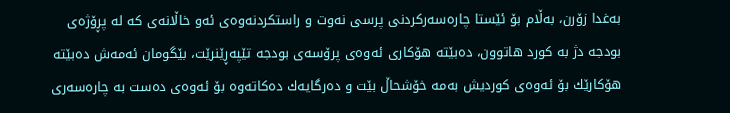بەغدا زۆرن، بەڵام بۆ ئێستا چارەسەركردنی پرسی نەوت و راستكردنەوەی ئەو خاڵانەی كە له پڕۆژەی بودجە دژ بە كورد هاتوون، دەبێتە هۆكاری ئەوەی پرۆسەی بودجە تێپەڕێنرێت، بێگومان ئەمەش دەبێتە هۆكارێك بۆ ئەوەی كوردیش بەمە خۆشحاڵ بێت و دەرگایەك دەكاتەوە بۆ ئەوەی دەست بە چارەسەری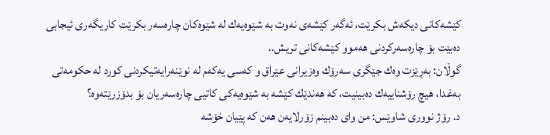كێشەكانی دیكەش بكرێت، ئەگەر كێشەی نەوت بە شێوەیەك لە شێوەكان چارەسەر بكرێت كاریگەری ئیجابی دەبێت بۆ چارەسەركردنی هەموو كێشەكانی تریش..
گوڵان: بەڕێزت وەك جێگری سەرۆك وەزیرانی عێراق و كەسی یەكەم لە نوێنەرایەتیكردنی كورد لە حكومەتی بەغدا، هیچ رۆشناییەك دەبینیت، كە هەندێك كێشە بە شێوەیەكی كاتیی چارەسەریان بۆ بدۆزرێتەوە؟
د. رۆژ نووری شاوێس: من وای دەبینم زۆرلایەن هەن كە پێیان خۆشە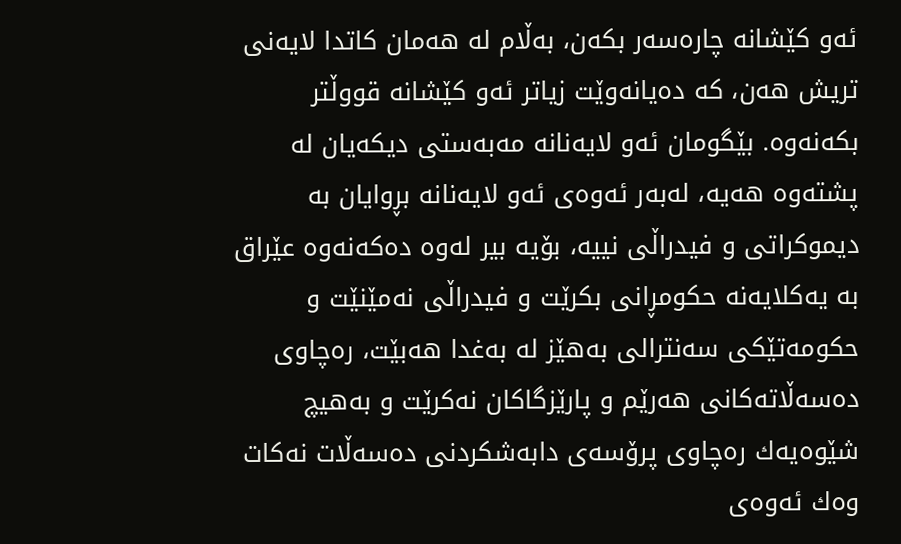ئەو كێشانە چارەسەر بكەن، بەڵام لە هەمان كاتدا لایەنی تریش هەن، كە دەیانەوێت زیاتر ئەو كێشانە قووڵتر بكەنەوە. بێگومان ئەو لایەنانە مەبەستی دیكەیان لە پشتەوە هەیە، لەبەر ئەوەی ئەو لایەنانە بڕوایان بە دیموكراتی و فیدراڵی نییە، بۆیە بیر لەوە دەكەنەوە عێراق بە یەكلایەنە حكومڕانی بكرێت و فیدراڵی نەمێنێت و حكومەتێكی سەنترالی بەهێز لە بەغدا هەبێت، رەچاوی دەسەڵاتەكانی هەرێم و پارێزگاكان نەكرێت و بەهیچ شێوەیەك رەچاوی پرۆسەی دابەشكردنی دەسەڵات نەكات وەك ئەوەی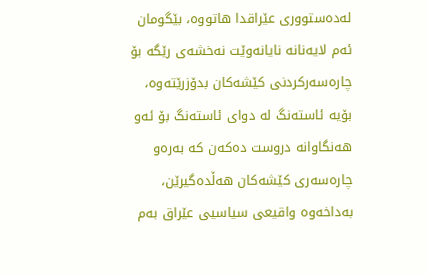لەدەستووری عێراقدا هاتووە، بێگومان ئەم لایەنانە نایانەوێت نەخشەی رێگە بۆ چارەسەركردنی كێشەكان بدۆزرێتەوە، بۆیە ئاستەنگ لە دوای ئاستەنگ بۆ ئەو هەنگاوانە دروست دەكەن كە بەرەو چارەسەری كێشەكان هەڵدەگیرێن، بەداخەوە واقیعی سیاسیی عێراق بەم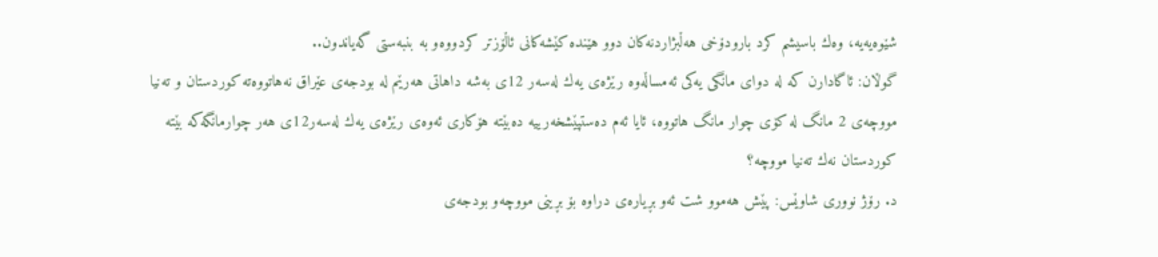شێوەیەیە، وەك باسیشم كرد بارودۆخی هەڵبژاردنەكان دوو هێندە كێشەكانی ئاڵۆزتر كردووەو بە بنبەستی گەیاندون..
گوڵان: ئاگادارن كە لە دوای مانگی یەكی ئەمساڵەوە رێژەی یەك لەسەر 12ی بەشە داهاتی هەرێم لە بودجەی عێراق نەهاتووەتە كوردستان و تەنیا مووچەی 2 مانگ لە كۆی چوار مانگ هاتووە، ئایا ئەم دەستپێشخەرییە دەبێتە هۆكاری ئەوەی رێژەی یەك لەسەر12ی هەر چوارمانگەكە بێتە كوردستان نەك تەنیا مووچە؟
د. رۆژ نووری شاوێس: پێش هەموو شت ئەو بڕیارەی دراوە بۆ بڕینی مووچەو بودجەی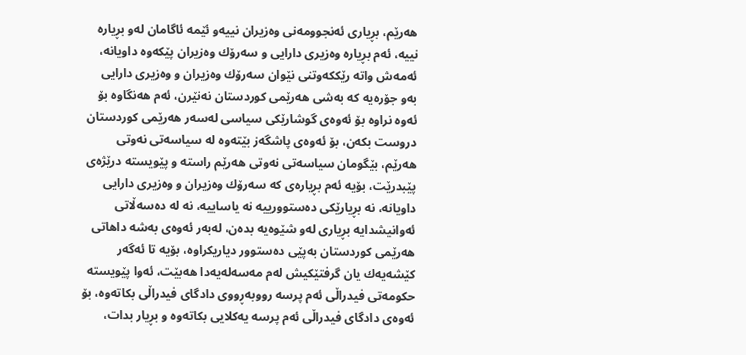هەرێم، بڕیاری ئەنجوومەنی وەزیران نییەو ئێمە ئاگامان لەو بڕیارە نییە، ئەم بڕیارە وەزیری دارایی و سەرۆك وەزیران پێكەوە داویانە، ئەمەش واتە رێككەوتنی نێوان سەرۆك وەزیران و وەزیری دارایی بەو جۆرەیە كە بەشی هەرێمی كوردستان نەنێرن، ئەم هەنگاوە بۆ ئەوە نراوە بۆ ئەوەی گوشارێكی سیاسی لەسەر هەرێمی كوردستان دروست بكەن، بۆ ئەوەی پاشگەز بێتەوە لە سیاسەتی نەوتی هەرێم، بێگومان سیاسەتی نەوتی هەرێم راستە و پێویستە درێژەی پێبدرێت، بۆیە ئەم بڕیارەی كە سەرۆك وەزیران و وەزیری دارایی داویانە، نە بڕیارێكی دەستوورییە نە یاساییە، نە لە دەسەڵاتی ئەوانیشدایە بڕیاری لەو شێوەیە بدەن، لەبەر ئەوەی بەشە داهاتی هەرێمی كوردستان بەپێی دەستوور دیاریكراوە، بۆیە تا ئەگەر كێشەیەك یان گرفتێكیش لەم مەسەلەیەدا هەبێت، ئەوا پێویستە حكومەتی فیدراڵی ئەم پرسە رووبەڕووی دادگای فیدراڵی بكاتەوە، بۆ ئەوەی دادگای فیدراڵی ئەم پرسە یەكلایی بكاتەوە و بڕیار بدات،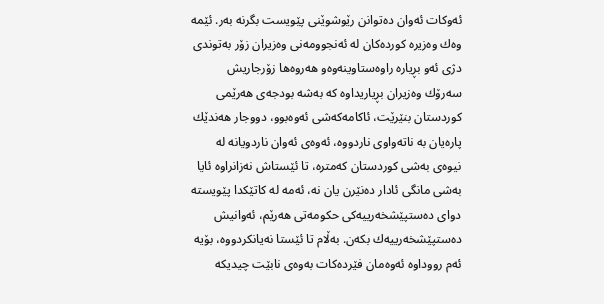ئەوكات ئەوان دەتوانن رێوشوێنی پێویست بگرنە بەر. ئێمە وەك وەزیرە كوردەكان لە ئەنجوومەنی وەزیران زۆر بەتوندی دژی ئەو بڕیارە راوەستاوینەوەو هەروەها زۆرجاریش سەرۆك وەزیران بڕیاریداوە كە بەشە بودجەی هەرێمی كوردستان بنێرێت، ئاكامەكەشی ئەوەبوو، دووجار هەندێك پارەیان بە ناتەواوی ناردووە، ئەوەی ئەوان ناردویانە لە نیوەی بەشی كوردستان كەمترە، تا ئێستاش نەزانراوە ئایا بەشی مانگی ئادار دەنێرن یان نە، ئەمە لە كاتێكدا پێویستە دوای دەستپێشخەرییەكی حكومەتی هەرێم، ئەوانیش دەستپێشخەرییەك بكەن. بەڵام تا ئێستا نەیانكردووە، بۆیە ئەم رووداوە ئەوەمان فێردەكات بەوەی نابێت چیدیكە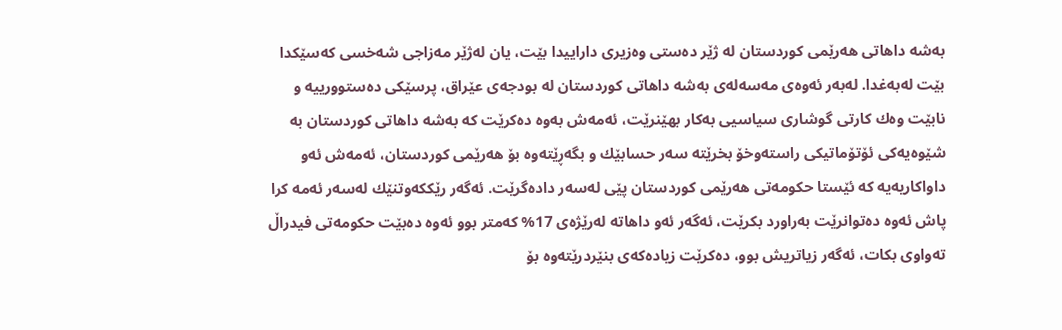بەشە داهاتی هەرێمی كوردستان لە ژێر دەستی وەزیری داراییدا بێت، یان لەژێر مەزاجی شەخسی كەسێكدا بێت لەبەغدا. لەبەر ئەوەی مەسەلەی بەشە داهاتی كوردستان لە بودجەی عێراق، پرسێكی دەستوورییە و نابێت وەك كارتی گوشاری سیاسیی بەكار بهێنرێت، ئەمەش بەوە دەكرێت كە بەشه داهاتی كوردستان بە شێوەیەكی ئۆتۆماتیكی راستەوخۆ بخرێتە سەر حسابێك و بگەڕێتەوە بۆ هەرێمی كوردستان، ئەمەش ئەو داواكاریەیە كە ئێستا حكومەتی هەرێمی كوردستان پێی لەسەر دادەگرێت. ئەگەر رێككەوتنێك لەسەر ئەمە كرا پاش ئەوە دەتوانرێت بەراورد بكرێت، ئەگەر ئەو داهاتە لەرێژەی 17% كەمتر بوو ئەوە دەبێت حكومەتی فیدراڵ تەواوی بكات، ئەگەر زیاتریش بوو، دەكرێت زیادەكەی بنێردرێتەوە بۆ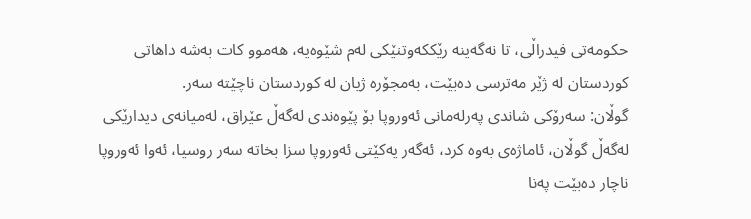حكومەتی فیدراڵی، تا نەگەینە رێككەوتنێكی لەم شێوەیە، هەموو كات بەشە داهاتی كوردستان لە ژێر مەترسی دەبێت، بەمجۆرە ژیان لە كوردستان ناچێتە سەر.
گوڵان: سەرۆكی شاندی پەرلەمانی ئەوروپا بۆ پێوەندی لەگەڵ عێراق، لەمیانەی دیدارێكی لەگەڵ گوڵان، ئاماژەی بەوە كرد، ئەگەر یەكێتی ئەوروپا سزا بخاتە سەر روسیا، ئەوا ئەوروپا ناچار دەبێت پەنا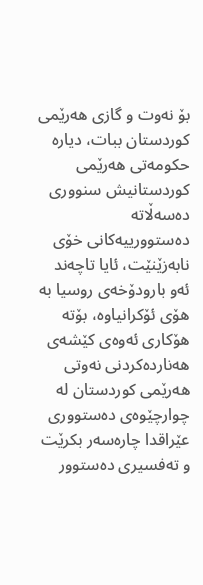بۆ نەوت و گازی هەرێمی كوردستان ببات، دیارە حكومەتی هەرێمی كوردستانیش سنووری دەسەڵاتە دەستوورییەكانی خۆی نابەزێنێت، ئایا تاچەند ئەو بارودۆخەی روسیا بە هۆی ئۆكرانیاوە، بۆتە هۆكاری ئەوەی كێشەی هەناردەكردنی نەوتی هەرێمی كوردستان لە چوارچێوەی دەستووری عێراقدا چارەسەر بكرێت و تەفسیری دەستوور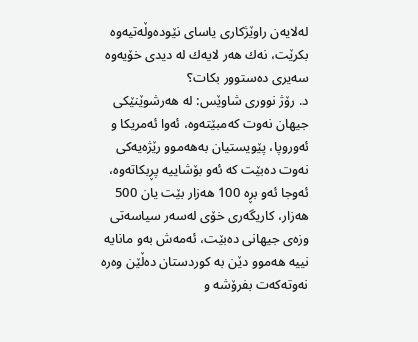لەلایەن راوێژكاری یاسای نێودەوڵەتیەوە بكرێت، نەك هەر لایەك لە دیدی خۆیەوە سەیری دەستوور بكات؟
د. رۆژ نووری شاوێس: لە هەرشوێنێكی جیهان نەوت كەمبێتەوە، ئەوا ئەمریكا و ئەوروپا، پێویستیان بەهەموو رێژەیەكی نەوت دەبێت كە ئەو بۆشاییە پڕبكاتەوە، ئەوجا ئەو بڕە 100 هەزار بێت یان 500 هەزار، كاریگەری خۆی لەسەر سیاسەتی وزەی جیهانی دەبێت، ئەمەش بەو مانایە نییە هەموو دێن بە كوردستان دەڵێن وەرە نەوتەكەت بفرۆشە و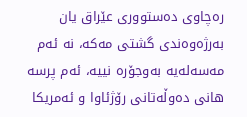رەچاوی دەستووری عێراق یان بەرژەوەندی گشتی مەكە، نە ئەم مەسەلەیە بەوجۆره نییە، ئەم پرسە هانی دەوڵەتانی رۆژئاوا و ئەمریكا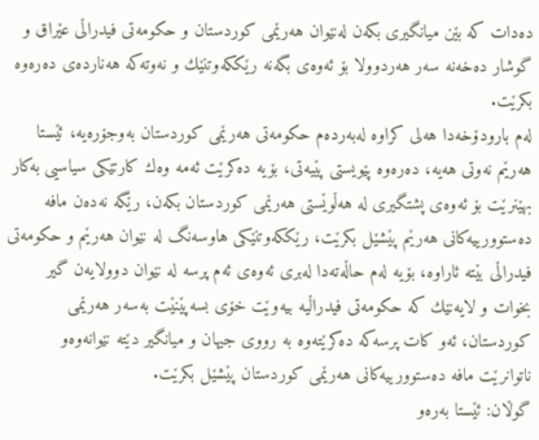دەدات كە بێن میانگیری بكەن لەنێوان هەرێمی كوردستان و حكومەتی فیدراڵی عێراق و گوشار دەخەنە سەر هەردوولا بۆ ئەوەی بگەنە رێككەوتنێك و نەوتەكە هەناردەی دەرەوە بكرێت.
لەم بارودۆخەدا هەلی كراوە لەبەردەم حكومەتی هەرێمی كوردستان بەوجۆرەیە، ئێستا هەرێم نەوتی هەیە، دەرەوە پێویستی پێیەتی، بۆیە دەكرێت ئەمە وەك كارتێكی سیاسیی بەكار بهێنرێت بۆ ئەوەی پشتگیری لە هەڵوێستی هەرێمی كوردستان بكەن، رێگە نەدەن مافە دەستوورییەكانی هەرێم پێشێل بكرێت، رێككەوتنێكی هاوسەنگ لە نێوان هەرێم و حكومەتی فیدراڵی بێتە ئاراوە، بۆیە لەم حاڵەتەدا لەبری ئەوەی ئەم پرسە لە نێوان دوولایەن گیر بخوات و لایەنێك كە حكومەتی فیدراڵیە بیەوێت خۆی بسەپێنێت بەسەر هەرێمی كوردستان، ئەو كات پرسەكە دەكرێتەوە بە رووی جیهان و میانگیر دێتە نێوانەوەو ناتوانرێت مافە دەستوورییەكانی هەرێمی كوردستان پێشێل بكرێت.
گوڵان: ئێستا بەرەو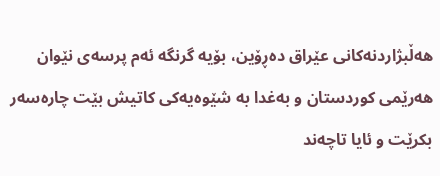هەڵبژاردنەكانی عێراق دەڕۆین، بۆیە گرنگە ئەم پرسەی نێوان هەرێمی كوردستان و بەغدا بە شێوەیەكی كاتیش بێت چارەسەر بكرێت و ئایا تاچەند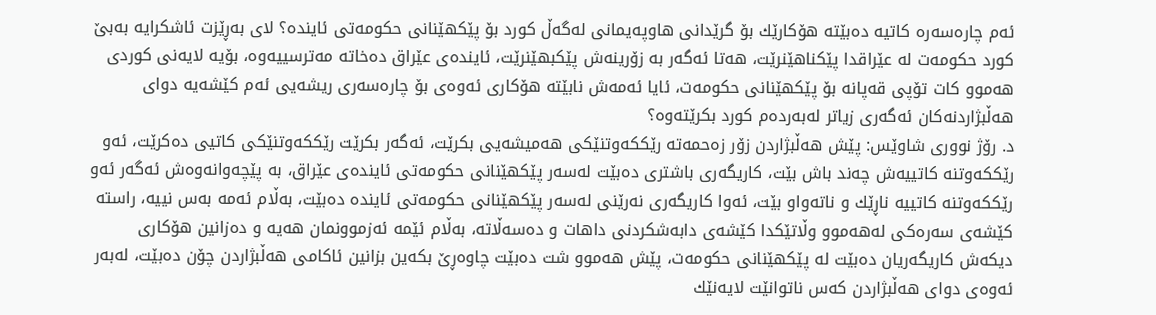ئەم چارەسەرە كاتیە دەبێتە هۆكارێك بۆ گرێدانی هاوپەیمانی لەگەڵ كورد بۆ پێكهێنانی حكومەتی ئایندە؟ لای بەڕێزت ئاشكرایە بەبێ كورد حكومەت لە عێراقدا پێكناهێنرێت، هەتا ئەگەر بە زۆرینەش پێكبهێنرێت، ئایندەی عێراق دەخاتە مەترسییەوە، بۆیە لایەنی كوردی هەموو كات تۆپی قەپانە بۆ پێكهێنانی حكومەت، ئایا ئەمەش نابێتە هۆكاری ئەوەی بۆ چارەسەری ریشەیی ئەم كێشەیە دوای هەڵبژاردنەكان ئەگەری زیاتر لەبەردەم كورد بكرێتەوە؟
د. رۆژ نووری شاوێس: پێش هەڵبژاردن زۆر زەحمەتە رێككەوتنێكی هەمیشەیی بكرێت، ئەگەر بكرێت رێككەوتنێكی كاتیی دەكرێت، ئەو رێككەوتنە كاتییەش چەند باش بێت، كاریگەری باشتری دەبێت لەسەر پێكهێنانی حكومەتی ئایندەی عێراق، بە پێچەوانەوەش ئەگەر ئەو رێككەوتنە كاتییە ناڕێك و ناتەواو بێت، ئەوا كاریگەری نەرێنی لەسەر پێكهێنانی حكومەتی ئایندە دەبێت، بەڵام ئەمە بەس نییە، راستە كێشەی سەرەكی لەهەموو وڵاتێكدا كێشەی دابەشكردنی داهات و دەسەڵاتە، بەڵام ئێمە ئەزموونمان هەیە و دەزانین هۆكاری دیكەش كاریگەریان دەبێت لە پێكهێنانی حكومەت، پێش هەموو شت دەبێت چاوەڕێ بكەین بزانین ئاكامی هەڵبژاردن چۆن دەبێت، لەبەر ئەوەی دوای هەڵبژاردن كەس ناتوانێت لایەنێك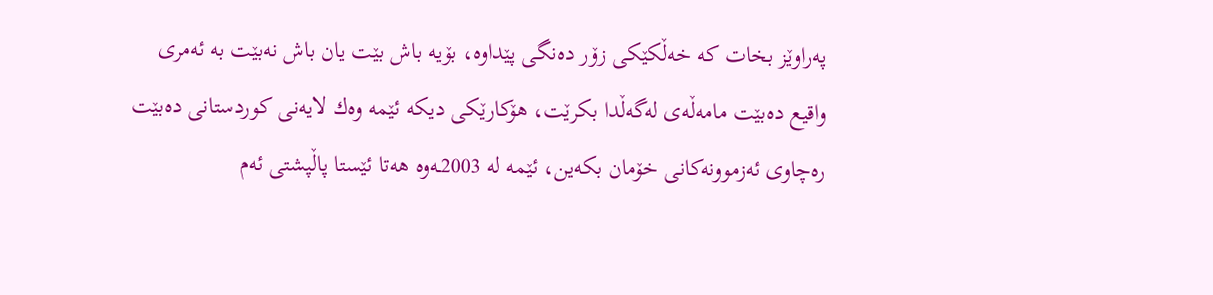پەراوێز بخات كە خەڵكێكی زۆر دەنگی پێداوە، بۆیە باش بێت یان باش نەبێت بە ئەمری واقیع دەبێت مامەڵەی لەگەڵدا بكرێت، هۆكارێكی دیكە ئێمە وەك لایەنی كوردستانی دەبێت رەچاوی ئەزموونەكانی خۆمان بكەین، ئێمە لە 2003ـەوە هەتا ئێستا پاڵپشتی ئەم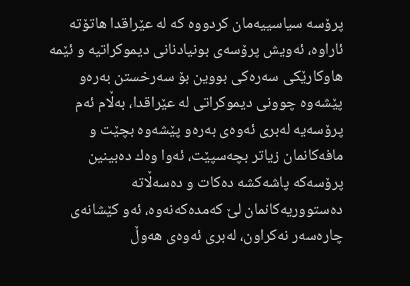پرۆسە سیاسییەمان كردووە كە لە عێراقدا هاتۆتە ئاراوە، ئەویش پرۆسەی بونیادنانی دیموكراتیە و ئێمە هاوكارێكی سەرەكی بووین بۆ سەرخستن بەرەو پێشەوە چوونی دیموكراتی لە عێراقدا، بەڵام ئەم پرۆسەیە لەبری ئەوەی بەرەو پێشەوە بچێت و مافەكانمان زیاتر بچەسپێت، ئەوا وەك دەبینین پرۆسەكە پاشەكشە دەكات و دەسەڵاتە دەستووریەكانمان لێ كەمدەكەنەوە، ئەو كێشانەی چارەسەر نەكراون، لەبری ئەوەی هەوڵ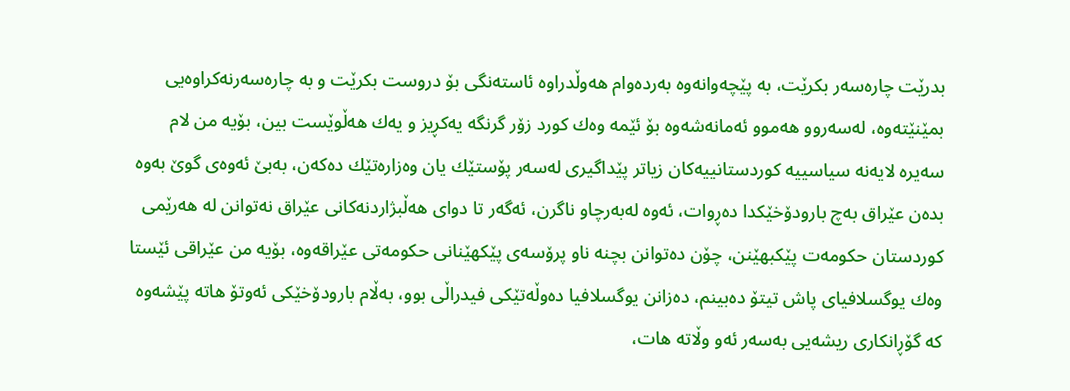بدرێت چارەسەر بكرێت، بە پێچەوانەوە بەردەوام هەوڵدراوە ئاستەنگی بۆ دروست بكرێت و بە چارەسەرنەكراوەیی بمێنێتەوە، لەسەروو هەموو ئەمانەشەوە بۆ ئێمە وەك كورد زۆر گرنگە یەكڕیز و یەك هەڵوێست بین، بۆیە من لام سەیرە لایەنە سیاسییە كوردستانییەكان زیاتر پێداگیری لەسەر پۆستێك یان وەزارەتێك دەكەن، بەبێ ئەوەی گوێ بەوە بدەن عێراق بەچ بارودۆخێكدا دەڕوات، ئەوە لەبەرچاو ناگرن، ئەگەر تا دوای هەڵبژاردنەكانی عێراق نەتوانن لە هەرێمی كوردستان حكومەت پێكبهێنن، چۆن دەتوانن بچنە ناو پرۆسەی پێكهێنانی حكومەتی عێراقەوە، بۆیە من عێراقی ئێستا وەك یوگسلافیای پاش تیتۆ دەبینم، دەزانن یوگسلافیا دەوڵەتێكی فیدراڵی بوو، بەڵام بارودۆخێكی ئەوتۆ هاتە پێشەوە كە گۆڕانكاری ریشەیی بەسەر ئەو وڵاتە هات،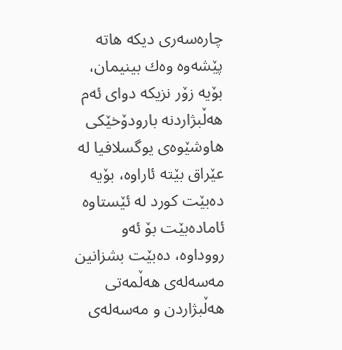چارەسەری دیكە هاتە پێشەوە وەك بینیمان، بۆیە زۆر نزیكە دوای ئەم هەڵبژاردنە بارودۆخێكی هاوشێوەی یوگسلافیا لە عێراق بێتە ئاراوە، بۆیە دەبێت كورد لە ئێستاوە ئامادەبێت بۆ ئەو رووداوە، دەبێت بشزانین مەسەلەی هەڵمەتی هەڵبژاردن و مەسەلەی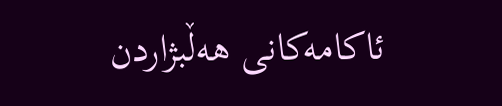ئاكامەكانی هەڵبژاردن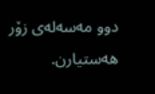دوو مەسەلەی زۆر هەستیارن.